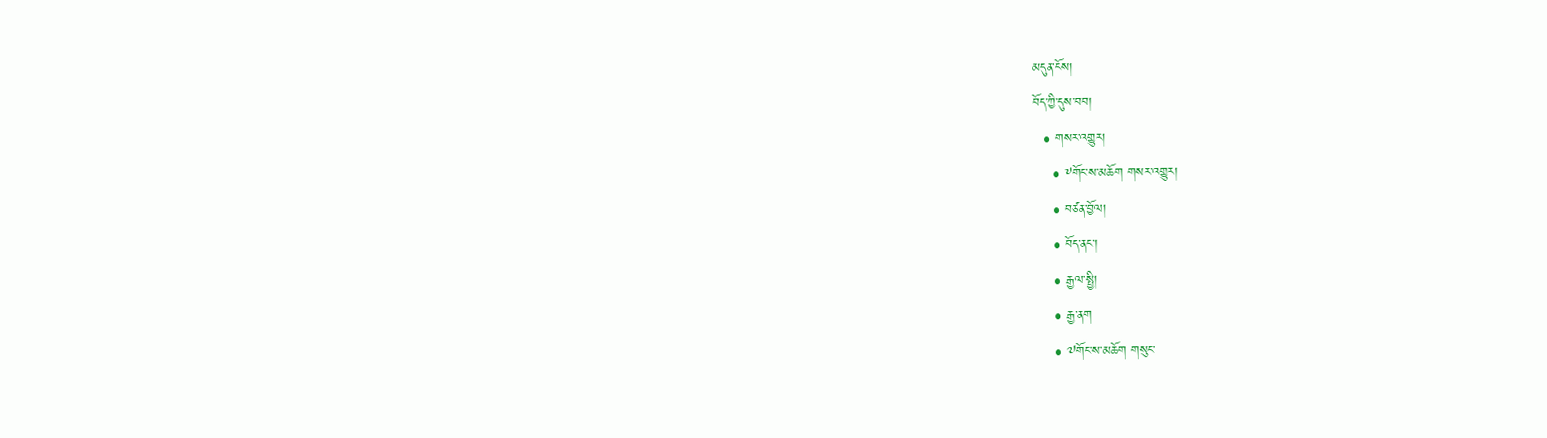མདུན་ངོས།
བོད་ཀྱི་དུས་བབ།
  • གསར་འགྱུར།
    • ༸གོང་ས་མཆོག གསར་འགྱུར།
    • བཙན་བྱོལ།
    • བོད་ནང་།
    • རྒྱལ་སྤྱི།
    • རྒྱ་ནག
    • ༧གོང་ས་མཆོག གསུང་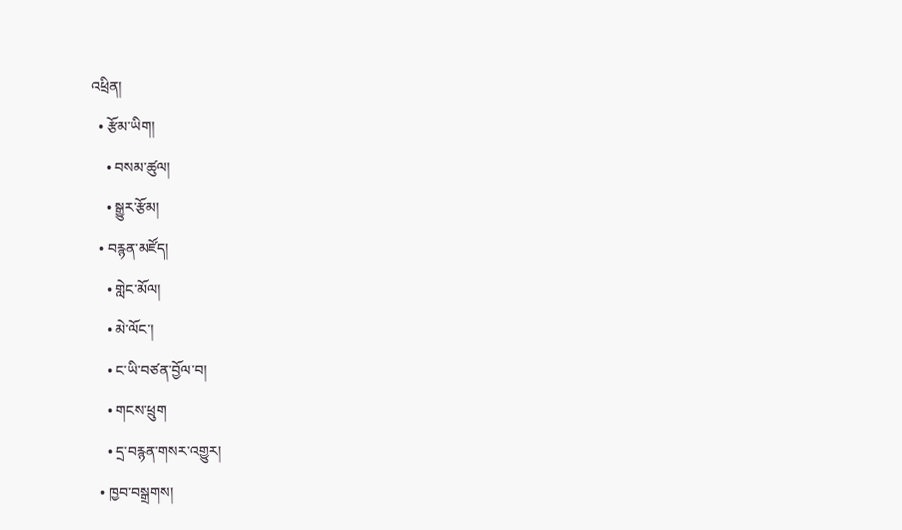འཕྲིན།
  • རྩོམ་ཡིག།
    • བསམ་ཚུལ།
    • སྒྱུར་རྩོམ།
  • བརྙན་མཛོད།
    • གླེང་མོལ།
    • མེ་ལོང་།
    • ང་ཡི་བཙན་བྱོལ་བ།
    • གངས་ཕྲུག
    • དྲ་བརྙན་གསར་འགྱུར།
  • ཁྱབ་བསྒྲགས།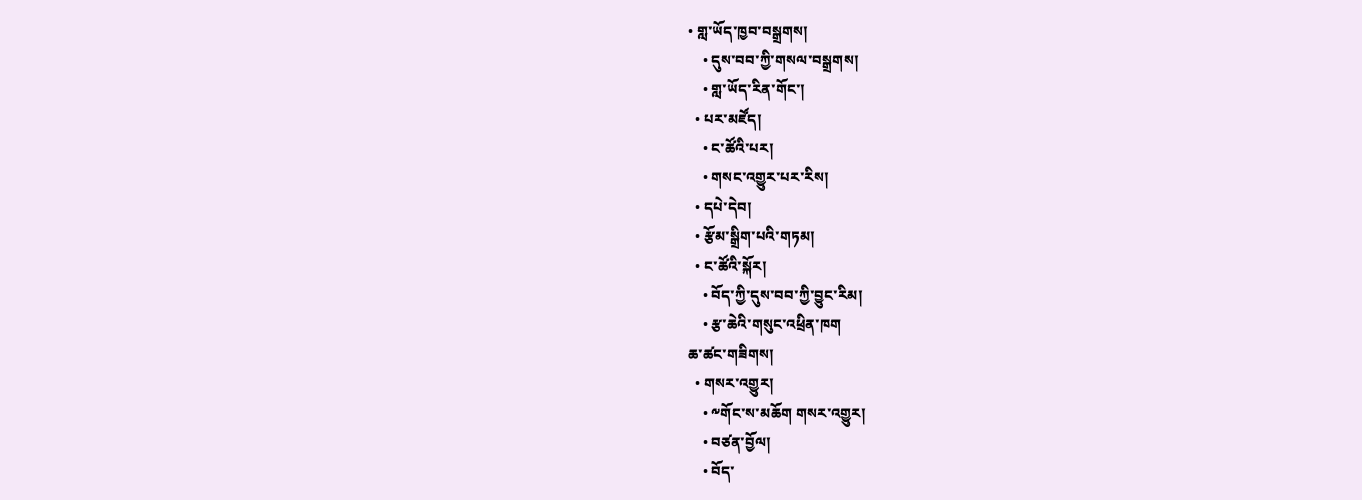• གླ་ཡོད་ཁྱབ་བསྒྲགས།
    • དུས་བབ་ཀྱི་གསལ་བསྒྲགས།
    • གླ་ཡོད་རིན་གོང་།
  • པར་མཛོད།
    • ང་ཚོའི་པར།
    • གསང་འགྱུར་པར་རིས།
  • དཔེ་དེབ།
  • རྩོམ་སྒྲིག་པའི་གཏམ།
  • ང་ཚོའི་སྐོར།
    • བོད་ཀྱི་དུས་བབ་ཀྱི་བྱུང་རིམ།
    • རྩ་ཆེའི་གསུང་འཕྲིན་ཁག
ཆ་ཚང་གཟིགས།
  • གསར་འགྱུར།
    • ༸གོང་ས་མཆོག གསར་འགྱུར།
    • བཙན་བྱོལ།
    • བོད་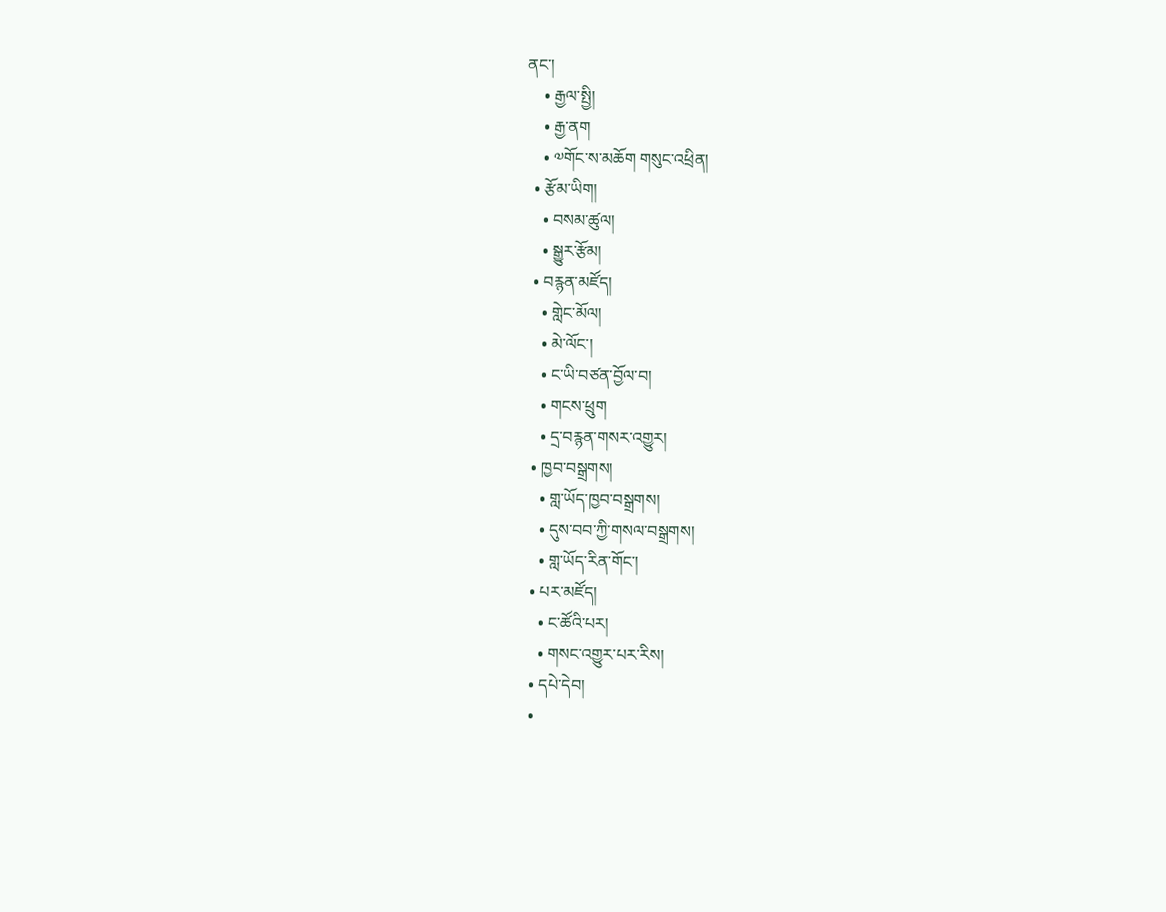ནང་།
    • རྒྱལ་སྤྱི།
    • རྒྱ་ནག
    • ༧གོང་ས་མཆོག གསུང་འཕྲིན།
  • རྩོམ་ཡིག།
    • བསམ་ཚུལ།
    • སྒྱུར་རྩོམ།
  • བརྙན་མཛོད།
    • གླེང་མོལ།
    • མེ་ལོང་།
    • ང་ཡི་བཙན་བྱོལ་བ།
    • གངས་ཕྲུག
    • དྲ་བརྙན་གསར་འགྱུར།
  • ཁྱབ་བསྒྲགས།
    • གླ་ཡོད་ཁྱབ་བསྒྲགས།
    • དུས་བབ་ཀྱི་གསལ་བསྒྲགས།
    • གླ་ཡོད་རིན་གོང་།
  • པར་མཛོད།
    • ང་ཚོའི་པར།
    • གསང་འགྱུར་པར་རིས།
  • དཔེ་དེབ།
  •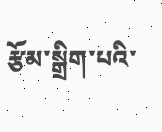རྩོམ་སྒྲིག་པའི་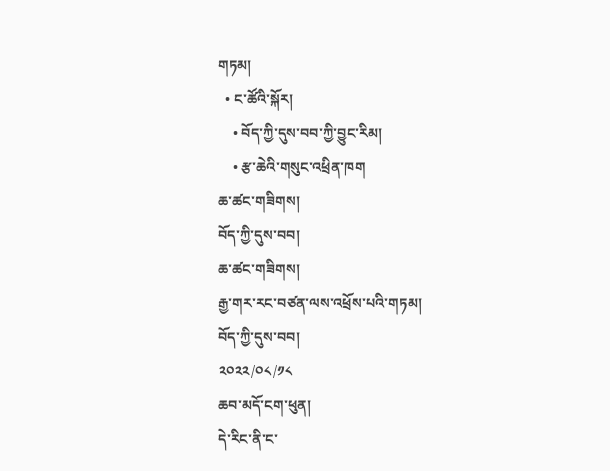གཏམ།
  • ང་ཚོའི་སྐོར།
    • བོད་ཀྱི་དུས་བབ་ཀྱི་བྱུང་རིམ།
    • རྩ་ཆེའི་གསུང་འཕྲིན་ཁག
ཆ་ཚང་གཟིགས།
བོད་ཀྱི་དུས་བབ།
ཆ་ཚང་གཟིགས།
རྒྱ་གར་རང་བཙན་ལས་འཕྲོས་པའི་གཏམ།
བོད་ཀྱི་དུས་བབ།
༢༠༢༢/༠༨/༡༨
ཆབ་མདོ་ངག་ཕུན།
དེ་རིང་ནི་ང་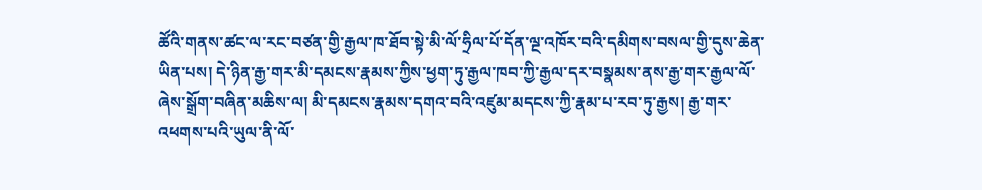ཚོའི་གནས་ཚང་ལ་རང་བཙན་གྱི་རྒྱལ་ཁ་ཐོབ་སྟེ་མི་ལོ་ཧྲིལ་པོ་དོན་ལྔ་འཁོར་བའི་དམིགས་བསལ་གྱི་དུས་ཆེན་ཡིན་པས། དེ་ཉིན་རྒྱ་གར་མི་དམངས་རྣམས་ཀྱིས་ཕྱག་ཏུ་རྒྱལ་ཁབ་ཀྱི་རྒྱལ་དར་བསྣམས་ནས་རྒྱ་གར་རྒྱལ་ལོ་ཞེས་སྒྲོག་བཞིན་མཆིས་ལ། མི་དམངས་རྣམས་དགའ་བའི་འཛུམ་མདངས་ཀྱི་རྣམ་པ་རབ་ཏུ་རྒྱས། རྒྱ་གར་འཕགས་པའི་ཡུལ་ནི་ལོ་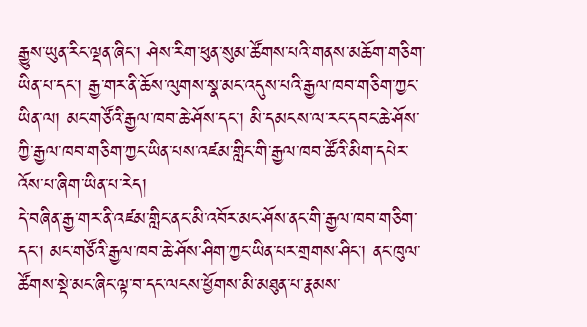རྒྱུས་ཡུན་རིང་ལྡན་ཞིང་། ཤེས་རིག་ཕུན་སུམ་ཚོགས་པའི་གནས་མཆོག་གཅིག་ཡིན་པ་དང་། རྒྱ་གར་ནི་ཆོས་ལུགས་སྣ་མང་འདུས་པའི་རྒྱལ་ཁབ་གཅིག་ཀྱང་ཡིན་ལ། མང་གཙོའི་རྒྱལ་ཁབ་ཆེ་ཤོས་དང་། མི་དམངས་ལ་རང་དབང་ཆེ་ཤོས་ཀྱི་རྒྱལ་ཁབ་གཅིག་ཀྱང་ཡིན་པས་འཛམ་གླིང་གི་རྒྱལ་ཁབ་ཚོའི་མིག་དཔེར་འོས་པ་ཞིག་ཡིན་པ་རེད།
དེ་བཞིན་རྒྱ་གར་ནི་འཛམ་གླིང་ནང་མི་འབོར་མང་ཤོས་ནང་གི་རྒྱལ་ཁབ་གཅིག་དང་། མང་གཙོའི་རྒྱལ་ཁབ་ཆེ་ཤོས་ཤིག་ཀྱང་ཡིན་པར་གྲགས་ཤིང་། ནང་ཁུལ་ཚོགས་སྡེ་མང་ཞིང་ལྟ་བ་དང་ལངས་ཕྱོགས་མི་མཐུན་པ་རྣམས་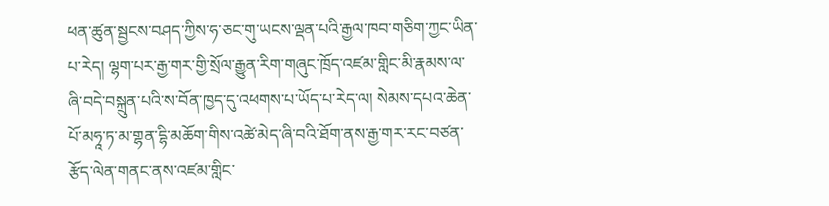ཕན་ཚུན་སྦྱངས་བཤད་ཀྱིས་ཧ་ཅང་གུ་ཡངས་ལྡན་པའི་རྒྱལ་ཁབ་གཅིག་ཀྱང་ཡིན་པ་རེད། ལྷག་པར་རྒྱ་གར་གྱི་སྲོལ་རྒྱུན་རིག་གཞུང་ཁྲོད་འཛམ་གླིང་མི་རྣམས་ལ་ཞི་བདེ་བསྐྲུན་པའི་ས་བོན་ཁྱད་དུ་འཕགས་པ་ཡོད་པ་རེད་ལ། སེམས་དཔའ་ཆེན་པོ་མཧཱ་ཏ་མ་གྷན་དྷི་མཆོག་གིས་འཚེ་མེད་ཞི་བའི་ཐོག་ནས་རྒྱ་གར་རང་བཙན་རྩོད་ལེན་གནང་ནས་འཛམ་གླིང་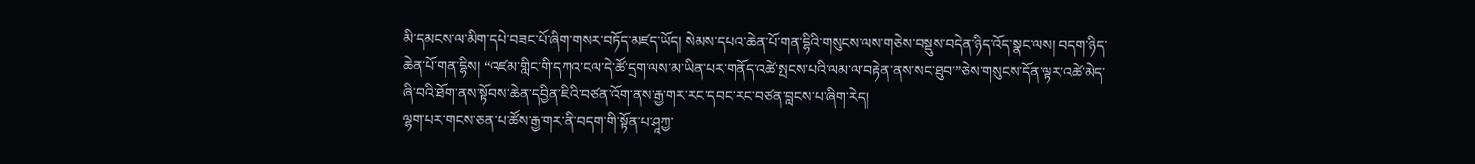མི་དམངས་ལ་མིག་དཔེ་བཟང་པོ་ཞིག་གསར་བཏོད་མཛད་ཡོད། སེམས་དཔའ་ཆེན་པོ་གན་དྷིའི་གསུངས་ལས་གཅེས་བསྡུས་བདེན་ཉིད་འོད་སྣང་ལས། བདག་ཉིད་ཆེན་པོ་གན་དྷིས། “འཛམ་གླིང་གི་དཀའ་ངལ་དེ་ཚོ་དྲག་ལས་མ་ཡིན་པར་གནོད་འཚེ་སྤངས་པའི་ལམ་ལ་བརྟེན་ནས་སང་ཐུབ་”ཅེས་གསུངས་དོན་ལྟར་འཚེ་མེད་ཞི་བའི་ཐོག་ནས་སྟོབས་ཆེན་དབྱིན་ཇིའི་བཙན་འོག་ནས་རྒྱ་གར་རང་དབང་རང་བཙན་བླངས་པ་ཞིག་རེད།
ལྷག་པར་གངས་ཅན་པ་ཚོས་རྒྱ་གར་ནི་བདག་གི་སྟོན་པ་ཤཱཀྱ་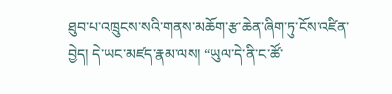ཐུབ་པ་འཁྲུངས་སའི་གནས་མཆོག་རྩ་ཆེན་ཞིག་ཏུ་ངོས་འཛིན་བྱེད། དེ་ཡང་མཛད་རྣམ་ལས། “ཡུལ་དེ་ནི་ང་ཚོ་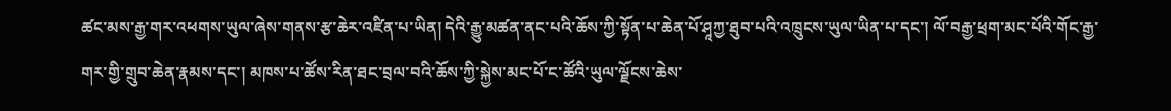ཚང་མས་རྒྱ་གར་འཕགས་ཡུལ་ཞེས་གནས་རྩ་ཆེར་འཛིན་པ་ཡིན། དེའི་རྒྱུ་མཚན་ནང་པའི་ཆོས་ཀྱི་སྟོན་པ་ཆེན་པོ་ཤཱཀྱ་ཐུབ་པའི་འཁྲུངས་ཡུལ་ཡིན་པ་དང་། ལོ་བརྒྱ་ཕྲག་མང་པོའི་གོང་རྒྱ་གར་གྱི་གྲུབ་ཆེན་རྣམས་དང་། མཁས་པ་ཚོས་རིན་ཐང་བྲལ་བའི་ཆོས་ཀྱི་སྐྱེས་མང་པོ་ང་ཚོའི་ཡུལ་ལྗོངས་ཆེས་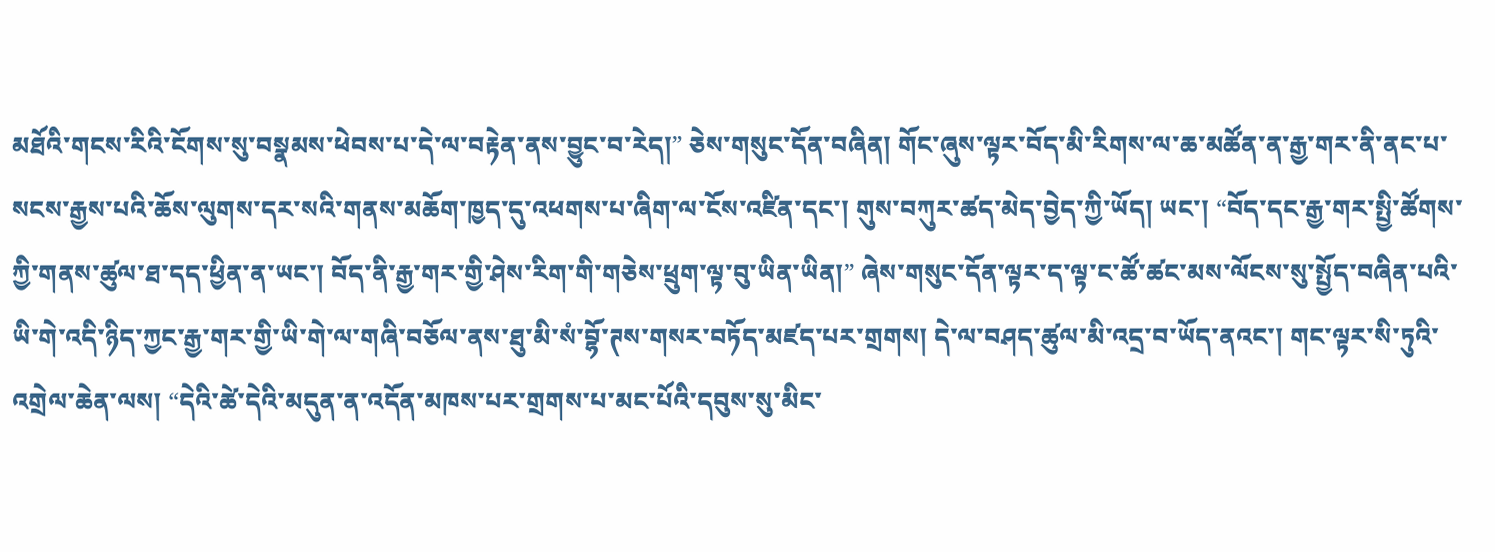མཐོའི་གངས་རིའི་ངོགས་སུ་བསྣམས་ཕེབས་པ་དེ་ལ་བརྟེན་ནས་བྱུང་བ་རེད།” ཅེས་གསུང་དོན་བཞིན། གོང་ཞུས་ལྟར་བོད་མི་རིགས་ལ་ཆ་མཚོན་ན་རྒྱ་གར་ནི་ནང་པ་སངས་རྒྱས་པའི་ཆོས་ལུགས་དར་སའི་གནས་མཆོག་ཁྱད་དུ་འཕགས་པ་ཞིག་ལ་ངོས་འཛིན་དང་། གུས་བཀུར་ཚད་མེད་བྱེད་ཀྱི་ཡོད། ཡང་། “བོད་དང་རྒྱ་གར་སྤྱི་ཚོགས་ཀྱི་གནས་ཚུལ་ཐ་དད་ཕྱིན་ན་ཡང་། བོད་ནི་རྒྱ་གར་གྱི་ཤེས་རིག་གི་གཅེས་ཕྲུག་ལྟ་བུ་ཡིན་ཡིན།” ཞེས་གསུང་དོན་ལྟར་ད་ལྟ་ང་ཚོ་ཚང་མས་ལོངས་སུ་སྤྱོད་བཞིན་པའི་ཡི་གེ་འདི་ཉིད་ཀྱང་རྒྱ་གར་གྱི་ཡི་གེ་ལ་གཞི་བཅོལ་ནས་ཐུ་མི་སཾ་བྷོ་ཊས་གསར་བཏོད་མཛད་པར་གྲགས། དེ་ལ་བཤད་ཚུལ་མི་འདྲ་བ་ཡོད་ནའང་། གང་ལྟར་སི་ཏུའི་འགྲེལ་ཆེན་ལས། “དེའི་ཚེ་དེའི་མདུན་ན་འདོན་མཁས་པར་གྲགས་པ་མང་པོའི་དབུས་སུ་མིང་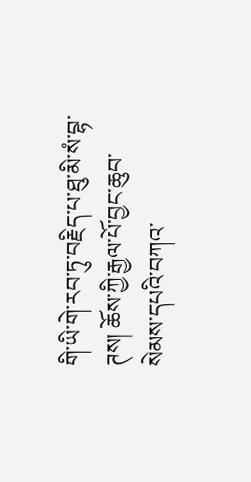གི་ཡི་གེ་རབ་ཏུ་བརྗིད་པ་ཐུ་མི་སཾ་བྷ་ཊས། ཆོས་ཀྱི་རྒྱལ་པོ་བྱང་ཆུབ་སེམས་དཔའི་བཀའ་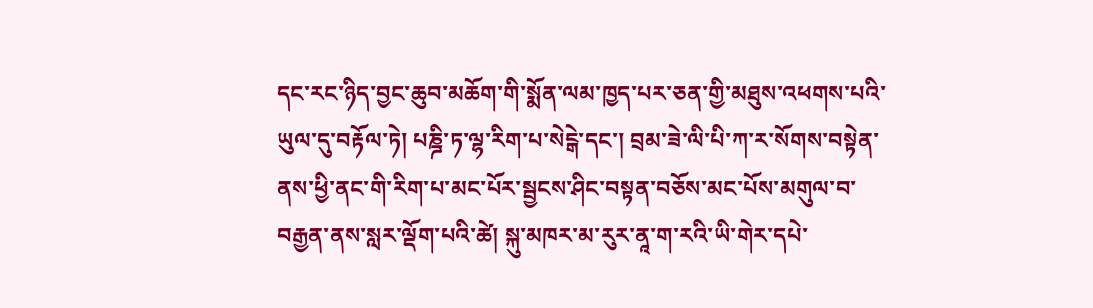དང་རང་ཉིད་བྱང་ཆུབ་མཆོག་གི་སྨོན་ལམ་ཁྱད་པར་ཅན་གྱི་མཐུས་འཕགས་པའི་ཡུལ་དུ་བརྟོལ་ཏེ། པཎྜི་ཏ་ལྷ་རིག་པ་སེངྒེ་དང་། བྲམ་ཟེ་ལི་པི་ཀ་ར་སོགས་བསྟེན་ནས་ཕྱི་ནང་གི་རིག་པ་མང་པོར་སྦྱངས་ཤིང་བསྟན་བཅོས་མང་པོས་མགུལ་བ་བརྒྱན་ནས་སླར་ལྡོག་པའི་ཚེ། སྐུ་མཁར་མ་རུར་ནཱ་ག་རའི་ཡི་གེར་དཔེ་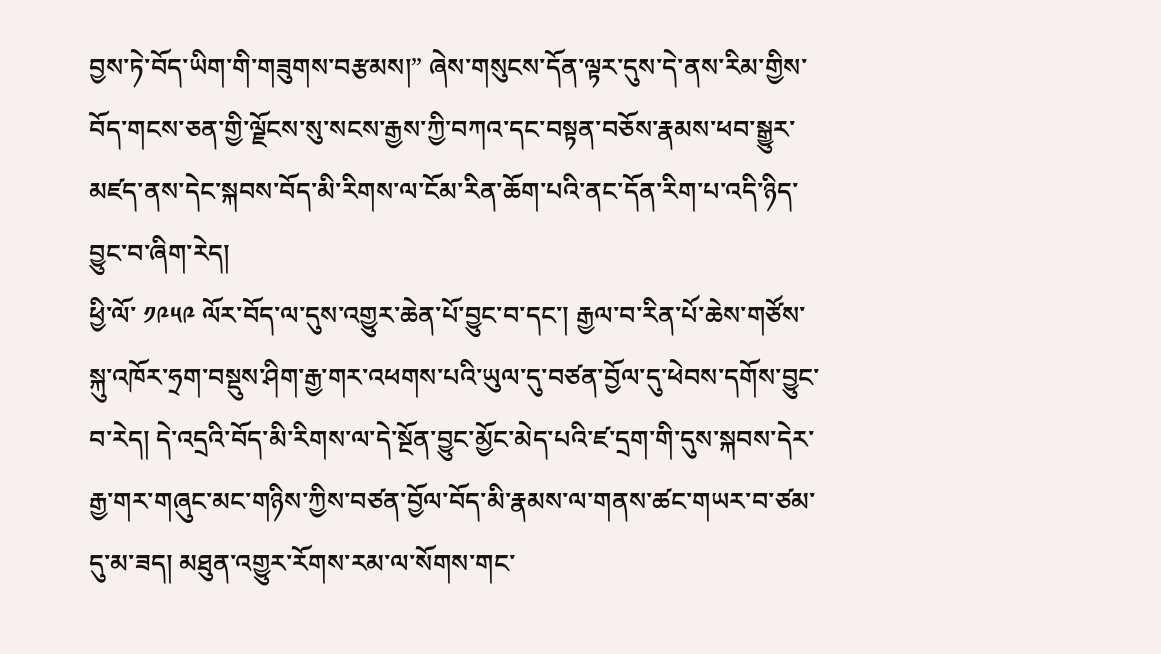བྱས་ཏེ་བོད་ཡིག་གི་གཟུགས་བརྩམས།” ཞེས་གསུངས་དོན་ལྟར་དུས་དེ་ནས་རིམ་གྱིས་བོད་གངས་ཅན་གྱི་ལྗོངས་སུ་སངས་རྒྱས་ཀྱི་བཀའ་དང་བསྟན་བཅོས་རྣམས་ཕབ་སྒྱུར་མཛད་ནས་དེང་སྐབས་བོད་མི་རིགས་ལ་ངོམ་རིན་ཆོག་པའི་ནང་དོན་རིག་པ་འདི་ཉིད་བྱུང་བ་ཞིག་རེད།
ཕྱི་ལོ་ ༡༩༥༩ ལོར་བོད་ལ་དུས་འགྱུར་ཆེན་པོ་བྱུང་བ་དང་། རྒྱལ་བ་རིན་པོ་ཆེས་གཙོས་སྐུ་འཁོར་ཧྲག་བསྡུས་ཤིག་རྒྱ་གར་འཕགས་པའི་ཡུལ་དུ་བཙན་བྱོལ་དུ་ཕེབས་དགོས་བྱུང་བ་རེད། དེ་འདྲའི་བོད་མི་རིགས་ལ་དེ་སྔོན་བྱུང་མྱོང་མེད་པའི་ཛ་དྲག་གི་དུས་སྐབས་དེར་རྒྱ་གར་གཞུང་མང་གཉིས་ཀྱིས་བཙན་བྱོལ་བོད་མི་རྣམས་ལ་གནས་ཚང་གཡར་བ་ཙམ་དུ་མ་ཟད། མཐུན་འགྱུར་རོགས་རམ་ལ་སོགས་གང་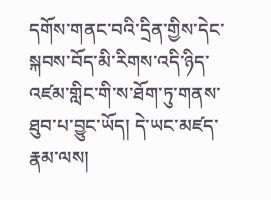དགོས་གནང་བའི་དྲིན་གྱིས་དེང་སྐབས་བོད་མི་རིགས་འདི་ཉིད་འཛམ་གླིང་གི་ས་ཐོག་ཏུ་གནས་ཐུབ་པ་བྱུང་ཡོད། དེ་ཡང་མཛད་རྣམ་ལས།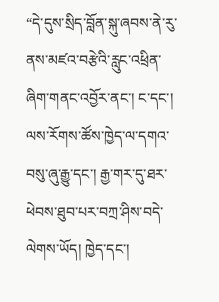“དེ་དུས་སྲིད་བློན་སྐུ་ཞབས་ནེ་རུ་ནས་མཛའ་བརྩེའི་རླུང་འཕྲིན་ཞིག་གནང་འབྱོར་ནང་། ང་དང་། ལས་རོགས་ཚོས་ཁྱེད་ལ་དགའ་བསུ་ཞུ་རྒྱུ་དང་། རྒྱ་གར་དུ་ཐར་ཕེབས་ཐུབ་པར་བཀྲ་ཤིས་བདེ་ལེགས་ཡོད། ཁྱེད་དང་།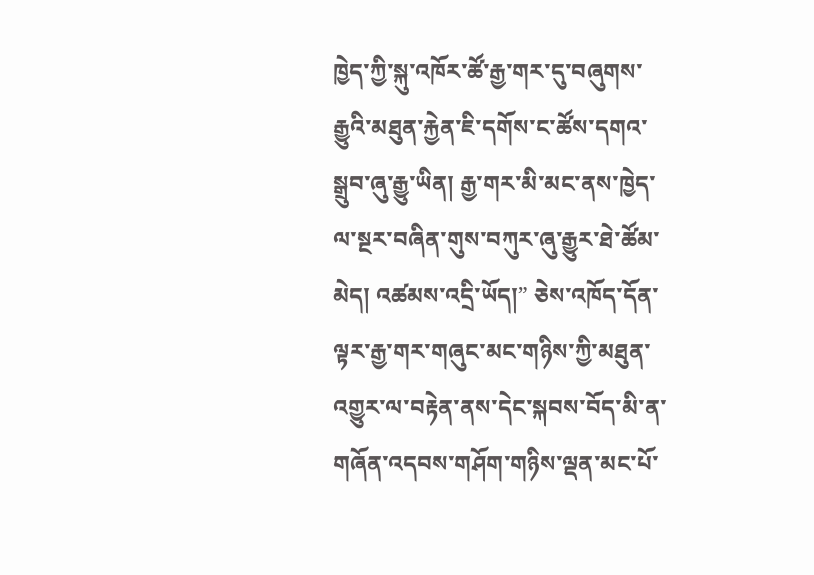ཁྱེད་ཀྱི་སྐུ་འཁོར་ཚོ་རྒྱ་གར་དུ་བཞུགས་རྒྱུའི་མཐུན་རྐྱེན་ཇི་དགོས་ང་ཚོས་དགའ་སྒྲུབ་ཞུ་རྒྱུ་ཡིན། རྒྱ་གར་མི་མང་ནས་ཁྱེད་ལ་སྔར་བཞིན་གུས་བཀུར་ཞུ་རྒྱུར་ཐེ་ཚོམ་མེད། འཚམས་འདྲི་ཡོད།” ཅེས་འཁོད་དོན་ལྟར་རྒྱ་གར་གཞུང་མང་གཉིས་ཀྱི་མཐུན་འགྱུར་ལ་བརྟེན་ནས་དེང་སྐབས་བོད་མི་ན་གཞོན་འདབས་གཤོག་གཉིས་ལྡན་མང་པོ་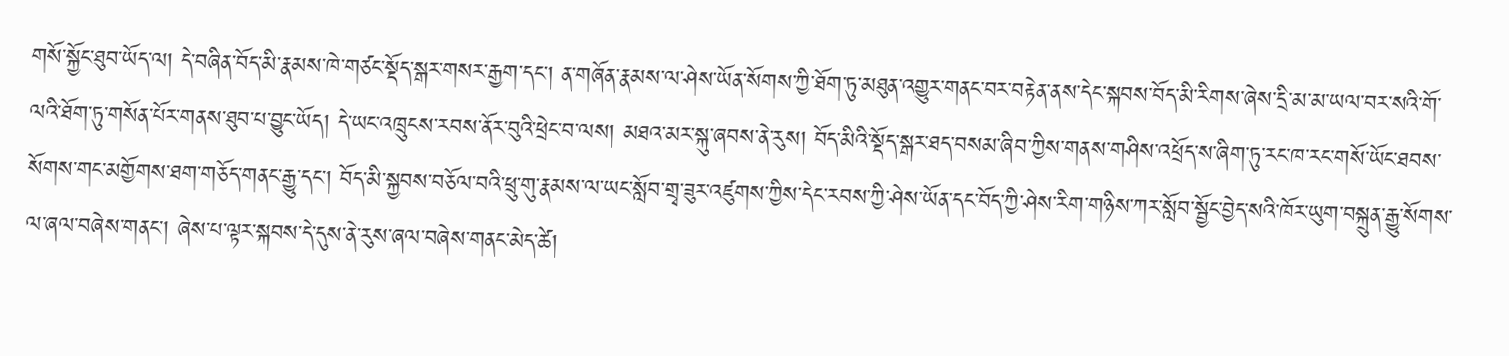གསོ་སྐྱོང་ཐུབ་ཡོད་ལ། དེ་བཞིན་བོད་མི་རྣམས་ཁེ་གཙང་སྡོད་སྒར་གསར་རྒྱག་དང་། ན་གཞོན་རྣམས་ལ་ཤེས་ཡོན་སོགས་ཀྱི་ཐོག་ཏུ་མཐུན་འགྱུར་གནང་བར་བརྟེན་ནས་དེང་སྐབས་བོད་མི་རིགས་ཞེས་དྲི་མ་མ་ཡལ་བར་སའི་གོ་ལའི་ཐོག་ཏུ་གསོན་པོར་གནས་ཐུབ་པ་བྱུང་ཡོད། དེ་ཡང་འཁྲུངས་རབས་ནོར་བུའི་ཕྲེང་བ་ལས། མཐའ་མར་སྐུ་ཞབས་ནེ་རུས། བོད་མིའི་སྡོད་སྒར་ཐད་བསམ་ཞིབ་ཀྱིས་གནས་གཤིས་འཕྲོད་ས་ཞིག་ཏུ་རང་ཁ་རང་གསོ་ཡོང་ཐབས་སོགས་གང་མགྱོགས་ཐག་གཅོད་གནང་རྒྱུ་དང་། བོད་མི་སྐྱབས་བཅོལ་བའི་ཕྲུ་གུ་རྣམས་ལ་ཡང་སློབ་གྲྭ་ཟུར་འཛུགས་ཀྱིས་དེང་རབས་ཀྱི་ཤེས་ཡོན་དང་བོད་ཀྱི་ཤེས་རིག་གཉིས་ཀར་སློབ་སྦྱོང་བྱེད་སའི་ཁོར་ཡུག་བསྐྲུན་རྒྱུ་སོགས་ལ་ཞལ་བཞེས་གནང་། ཞེས་པ་ལྟར་སྐབས་དེ་དུས་ནེ་རུས་ཞལ་བཞེས་གནང་མེད་ཚེ།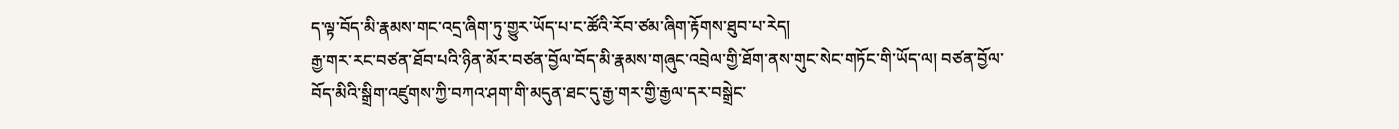ད་ལྟ་བོད་མི་རྣམས་གང་འདྲ་ཞིག་ཏུ་གྱུར་ཡོད་པ་ང་ཚོའི་རོབ་ཙམ་ཞིག་རྟོགས་ཐུབ་པ་རེད།
རྒྱ་གར་རང་བཙན་ཐོབ་པའི་ཉིན་མོར་བཙན་བྱོལ་བོད་མི་རྣམས་གཞུང་འབྲེལ་གྱི་ཐོག་ནས་གུང་སེང་གཏོང་གི་ཡོད་ལ། བཙན་བྱོལ་བོད་མིའི་སྒྲིག་འཛུགས་ཀྱི་བཀའ་ཤག་གི་མདུན་ཐང་དུ་རྒྱ་གར་གྱི་རྒྱལ་དར་བསྒྲེང་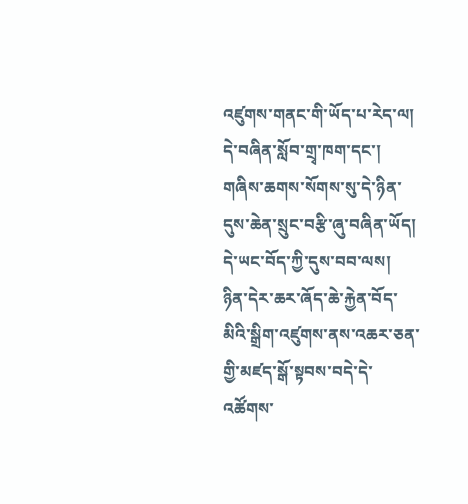འཛུགས་གནང་གི་ཡོད་པ་རེད་ལ། དེ་བཞིན་སློབ་གྲྭ་ཁག་དང་། གཞིས་ཆགས་སོགས་སུ་དེ་ཉིན་དུས་ཆེན་སྲུང་བརྩི་ཞུ་བཞིན་ཡོད། དེ་ཡང་བོད་ཀྱི་དུས་བབ་ལས།  ཉིན་དེར་ཆར་ཞོད་ཆེ་རྐྱེན་བོད་མིའི་སྒྲིག་འཛུགས་ནས་འཆར་ཅན་གྱི་མཛད་སྒོ་སྟབས་བདེ་དེ་འཚོགས་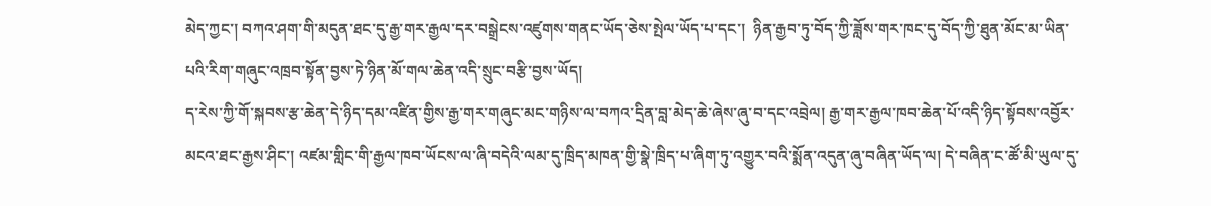མེད་ཀྱང་། བཀའ་ཤག་གི་མདུན་ཐང་དུ་རྒྱ་གར་རྒྱལ་དར་བསྒྲེངས་འཛུགས་གནང་ཡོད་ཅེས་སྤེལ་ཡོད་པ་དང་།  ཉིན་རྒྱབ་ཏུ་བོད་ཀྱི་ཟློས་གར་ཁང་དུ་བོད་ཀྱི་ཐུན་མོང་མ་ཡིན་པའི་རིག་གཞུང་འཁྲབ་སྟོན་བྱས་ཏེ་ཉིན་མོ་གལ་ཆེན་འདི་སྲུང་བརྩི་བྱས་ཡོད།
ད་རེས་ཀྱི་གོ་སྐབས་རྩ་ཆེན་དེ་ཉིད་དམ་འཛིན་གྱིས་རྒྱ་གར་གཞུང་མང་གཉིས་ལ་བཀའ་དྲིན་བླ་མེད་ཆེ་ཞེས་ཞུ་བ་དང་འབྲེལ། རྒྱ་གར་རྒྱལ་ཁབ་ཆེན་པོ་འདི་ཉིད་སྟོབས་འབྱོར་མངའ་ཐང་རྒྱས་ཤིང་། འཛམ་གླིང་གི་རྒྱལ་ཁབ་ཡོངས་ལ་ཞི་བདེའི་ལམ་དུ་ཁྲིད་མཁན་གྱི་སྣེ་ཁྲིད་པ་ཞིག་ཏུ་འགྱུར་བའི་སྨོན་འདུན་ཞུ་བཞིན་ཡོད་ལ། དེ་བཞིན་ང་ཚོ་མི་ཡུལ་དུ་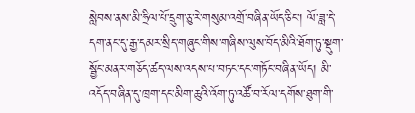སླེབས་ནས་མི་ཧྲིལ་པོ་དྲུག་ཅུ་རེ་གསུམ་འགྲོ་བཞིན་ཡོད་ཅིང་། ལོ་ཟླ་དེ་དག་ནང་དུ་རྒྱ་དམར་སྲིད་གཞུང་གིས་གཞིས་ལུས་བོད་མིའི་ཐོག་ཏུ་སྡུག་སྦྱོང་མནར་གཅོད་ཚད་ལས་འདས་པ་བཏང་དང་གཏོང་བཞིན་ཡོད། མི་འདོད་བཞིན་དུ་ཁྲག་དང་མིག་ཆུའི་འོག་ཏུ་འཚོ་བ་རོལ་དགོས་ཐུག་གི་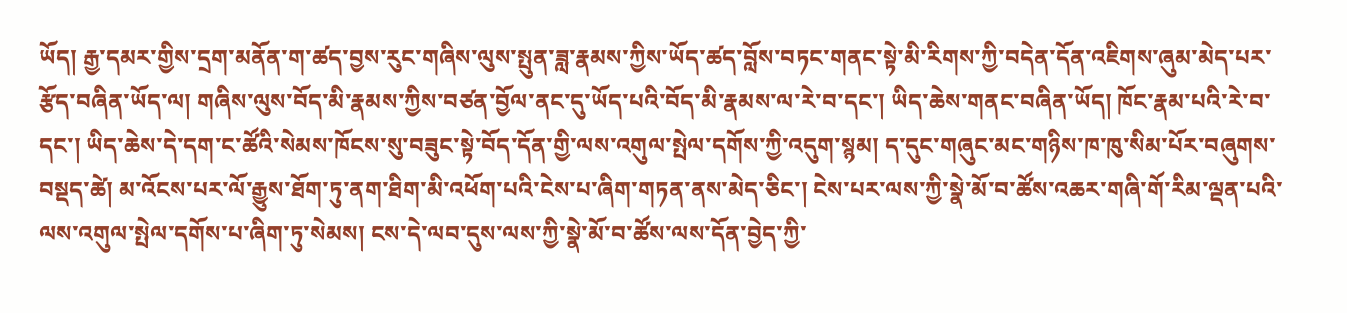ཡོད། རྒྱ་དམར་གྱིས་དྲག་མནོན་ག་ཚད་བྱས་རུང་གཞིས་ལུས་སྤུན་ཟླ་རྣམས་ཀྱིས་ཡོད་ཚད་བློས་བཏང་གནང་སྟེ་མི་རིགས་ཀྱི་བདེན་དོན་འཇིགས་ཞུམ་མེད་པར་རྩོད་བཞིན་ཡོད་ལ། གཞིས་ལུས་བོད་མི་རྣམས་ཀྱིས་བཙན་བྱོལ་ནང་དུ་ཡོད་པའི་བོད་མི་རྣམས་ལ་རེ་བ་དང་། ཡིད་ཆེས་གནང་བཞིན་ཡོད། ཁོང་རྣམ་པའི་རེ་བ་དང་། ཡིད་ཆེས་དེ་དག་ང་ཚོའི་སེམས་ཁོངས་སུ་བཟུང་སྟེ་བོད་དོན་གྱི་ལས་འགུལ་སྤེལ་དགོས་ཀྱི་འདུག་སྙམ། ད་དུང་གཞུང་མང་གཉིས་ཁ་ཁུ་སིམ་པོར་བཞུགས་བསྡད་ཚེ། མ་འོངས་པར་ལོ་རྒྱུས་ཐོག་ཏུ་ནག་ཐིག་མི་འཕོག་པའི་ངེས་པ་ཞིག་གཏན་ནས་མེད་ཅིང་། ངེས་པར་ལས་ཀྱི་སྣེ་མོ་བ་ཚོས་འཆར་གཞི་གོ་རིམ་ལྡན་པའི་ལས་འགུལ་སྤེལ་དགོས་པ་ཞིག་ཏུ་སེམས། ངས་དེ་ལབ་དུས་ལས་ཀྱི་སྣེ་མོ་བ་ཚོས་ལས་དོན་བྱེད་ཀྱི་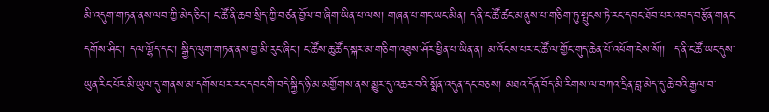མི་འདུག་གཏན་ནས་ལབ་ཀྱི་མེད་ཅིང་། ང་ཚོ་ནི་ཆབ་སྲིད་ཀྱི་བཙན་བྱོལ་བ་ཞིག་ཡིན་པ་ལས། གཞན་པ་གང་ཡང་མིན། ད་ནི་ང་ཚོ་ཚང་མ་ནུས་པ་གཅིག་ཏུ་སྤུངས་ཏེ་རང་དབང་ཐོབ་པར་འབད་བརྩོན་གནང་དགོས་ཤིང་། དལ་ལྷོད་དང་། སྒྱིད་ལུག་གཏན་ནས་བྱ་མི་རུང་ཞིང་། ང་ཚོས་ཆུ་ཚོད་སྐར་མ་གཅིག་འཐུས་ཤོར་ཕྱིན་པ་ཡིན་ན། མ་འོངས་པར་ང་ཚོ་ལ་གྱོང་གུད་ཆེན་པོ་འཕོག་ངེས་སོ།།  ད་ནི་ང་ཚོ་ཡང་དུས་ཡུན་རིང་པོར་མི་ཡུལ་དུ་གནས་མ་དགོས་པར་རང་དབང་གི་བདེ་སྐྱིད་ཉི་མ་མགྱོགས་ནས་མྱུར་དུ་འཆར་བའི་སྨོན་འདུན་དང་བཅས། མཐའ་དོན་བོད་མི་རིགས་ལ་བཀའ་དྲིན་བླ་མེད་དུ་ཆེ་བའི་རྒྱལ་བ་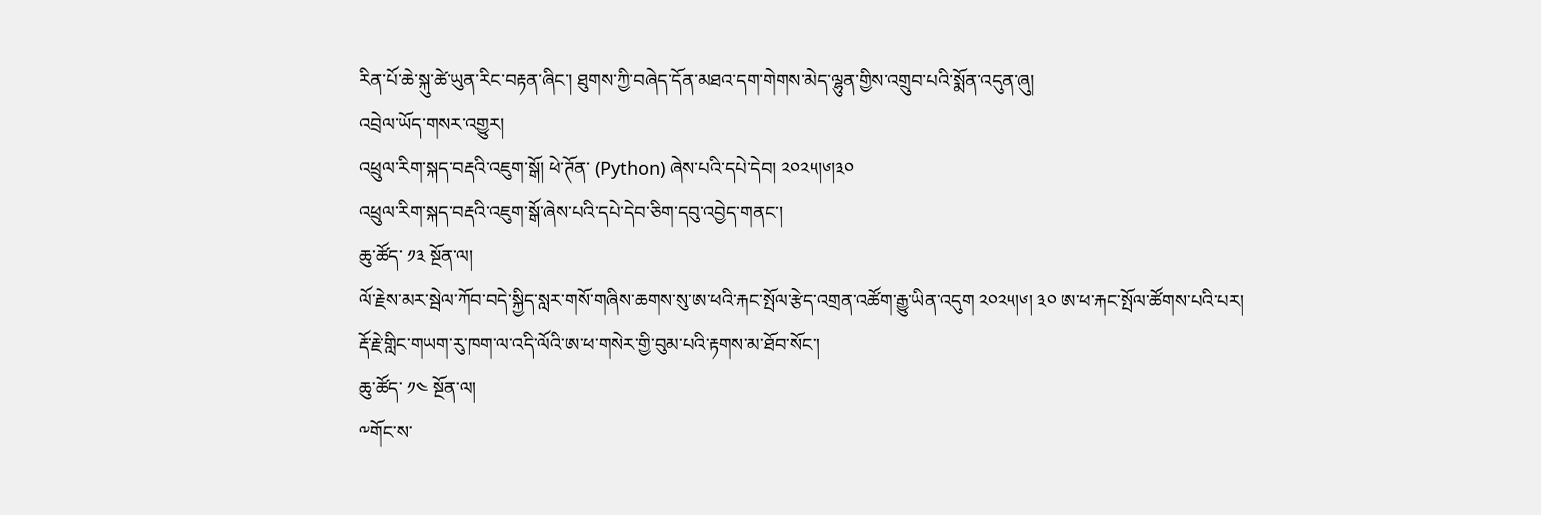རིན་པོ་ཆེ་སྐུ་ཚེ་ཡུན་རིང་བརྟན་ཞིང་། ཐུགས་ཀྱི་བཞེད་དོན་མཐའ་དག་གེགས་མེད་ལྷུན་གྱིས་འགྲུབ་པའི་སྨོན་འདུན་ཞུ།
འབྲེལ་ཡོད་གསར་འགྱུར།
འཕྲུལ་རིག་སྐད་བརྡའི་འཇུག་སྒོ། ཕེ་ཊོན་ (Python) ཞེས་པའི་དཔེ་དེབ། ༢༠༢༥།༦།༣༠
འཕྲུལ་རིག་སྐད་བརྡའི་འཇུག་སྒོ་ཞེས་པའི་དཔེ་དེབ་ཅིག་དབུ་འབྱེད་གནང་།
ཆུ་ཚོད་ ༡༣ སྔོན་ལ།
ལོ་རྗེས་མར་སྦེལ་ཀོབ་བདེ་སྐྱིད་སླར་གསོ་གཞིས་ཆགས་སུ་ཨ་ཕའི་རྐང་སྤོལ་རྩེད་འགྲན་འཚོག་རྒྱུ་ཡིན་འདུག ༢༠༢༥།༦། ༣༠ ཨ་ཕ་རྐང་སྤོལ་ཚོགས་པའི་པར།
རྡོ་རྗེ་གླིང་གཡག་རུ་ཁག་ལ་འདི་ལོའི་ཨ་ཕ་གསེར་གྱི་བུམ་པའི་རྟགས་མ་ཐོབ་སོང་།
ཆུ་ཚོད་ ༡༤ སྔོན་ལ།
༸གོང་ས་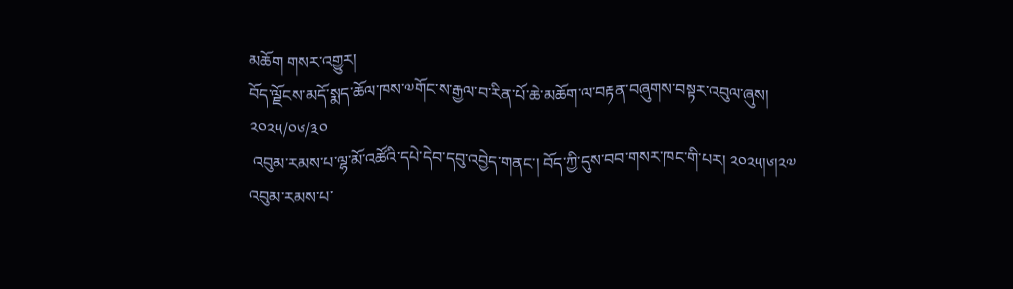མཆོག གསར་འགྱུར།
བོད་ལྗོངས་མདོ་སྨད་ཆོལ་ཁས་༧གོང་ས་རྒྱལ་བ་རིན་པོ་ཆེ་མཆོག་ལ་བརྟན་བཞུགས་བསྟར་འབུལ་ཞུས།
༢༠༢༥/༠༦/༣༠
 འབུམ་རམས་པ་ལྷ་མོ་འཚོའི་དཔེ་དེབ་དབུ་འབྱེད་གནང་། བོད་ཀྱི་དུས་བབ་གསར་ཁང་གི་པར། ༢༠༢༥།༦།༢༧
འབུམ་རམས་པ་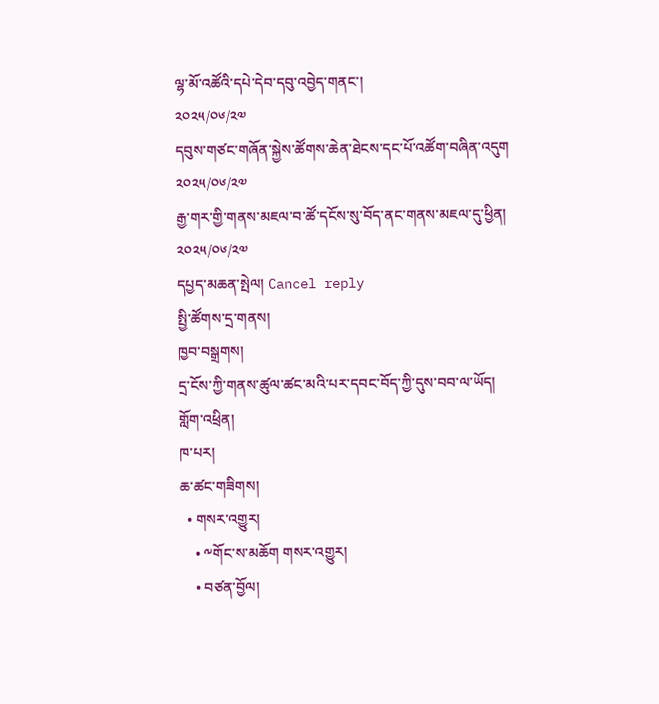ལྷ་མོ་འཚོའི་དཔེ་དེབ་དབུ་འབྱེད་གནང་།
༢༠༢༥/༠༦/༢༧
དབུས་གཙང་གཞོན་སྐྱེས་ཚོགས་ཆེན་ཐེངས་དང་པོ་འཚོག་བཞིན་འདུག
༢༠༢༥/༠༦/༢༧
རྒྱ་གར་གྱི་གནས་མཇལ་བ་ཚོ་དངོས་སུ་བོད་ནང་གནས་མཇལ་དུ་ཕྱིན།
༢༠༢༥/༠༦/༢༧
དཔྱད་མཆན་སྤེལ། Cancel reply
སྤྱི་ཚོགས་དྲ་གནས།
ཁྱབ་བསྒྲགས།
དྲ་ངོས་ཀྱི་གནས་ཚུལ་ཚང་མའི་པར་དབང་བོད་ཀྱི་དུས་བབ་ལ་ཡོད།
གློག་འཕྲིན།
ཁ་པར།
ཆ་ཚང་གཟིགས།
  • གསར་འགྱུར།
    • ༸གོང་ས་མཆོག གསར་འགྱུར།
    • བཙན་བྱོལ།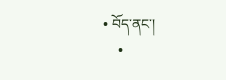• བོད་ནང་།
    •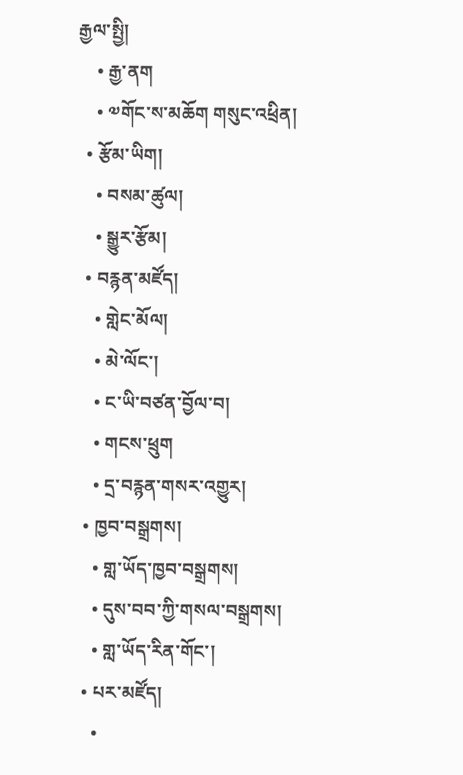རྒྱལ་སྤྱི།
    • རྒྱ་ནག
    • ༧གོང་ས་མཆོག གསུང་འཕྲིན།
  • རྩོམ་ཡིག།
    • བསམ་ཚུལ།
    • སྒྱུར་རྩོམ།
  • བརྙན་མཛོད།
    • གླེང་མོལ།
    • མེ་ལོང་།
    • ང་ཡི་བཙན་བྱོལ་བ།
    • གངས་ཕྲུག
    • དྲ་བརྙན་གསར་འགྱུར།
  • ཁྱབ་བསྒྲགས།
    • གླ་ཡོད་ཁྱབ་བསྒྲགས།
    • དུས་བབ་ཀྱི་གསལ་བསྒྲགས།
    • གླ་ཡོད་རིན་གོང་།
  • པར་མཛོད།
    •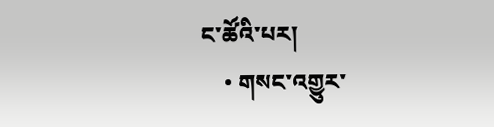ང་ཚོའི་པར།
    • གསང་འགྱུར་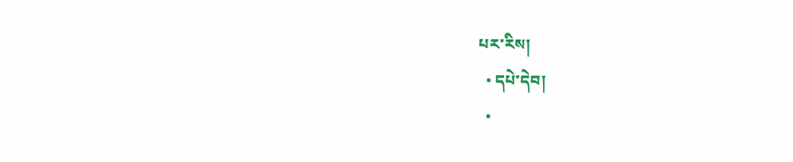པར་རིས།
  • དཔེ་དེབ།
  •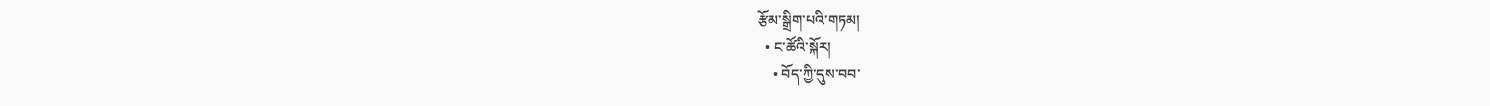རྩོམ་སྒྲིག་པའི་གཏམ།
  • ང་ཚོའི་སྐོར།
    • བོད་ཀྱི་དུས་བབ་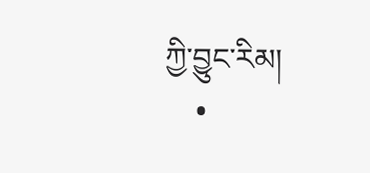ཀྱི་བྱུང་རིམ།
    •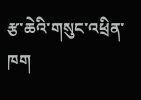རྩ་ཆེའི་གསུང་འཕྲིན་ཁག